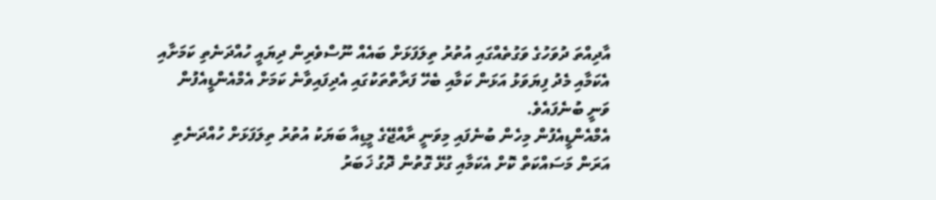އާދިއްތަ ދުވަހުގެ ވަގުތެއްގައި އުތުރު ތިލަފަޅަށް ބައެއް ނޫސްވެރިން ދިޔައީ ހުއްދަނެތި ކަމަށާއި އެކަމާއި މެދު ފިޔަވަޅު އަޅަން ކަމާއި ބެހޭ ފަރާތްތަކުގައި އެދިފައިވާނެ ކަމަށް އެމްއެންޑީއެފުން ވަނީ ބުނެފައެވެ.
އެމްއެންޑީއެފުން މިހެން ބުނެފައި މިވަނީ ރާއްޖޭގެ މީޑިއާ ބަޔަކު އުތުރު ތިލަފަޅަށް ހުއްދަނެތި އަރަން މަސައްކަތް ކޮށް އެކަމާއި ގުޅޭ ގޮތުން ދޮގު ޚަބަރު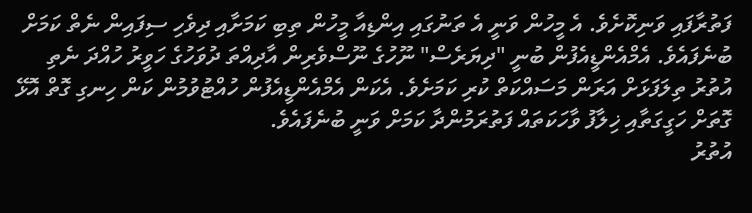ފަތުރާފައި ވަނިކޮށެވެ. އެ މީހުން ވަނީ އެ ތަނުގައި އިންޑިއާ މީހުން ތިބި ކަމަށާއި ދިވެހި ސިފައިން ނެތް ކަމަށް ބުނެފައެވެ. އެމްއެންޑީއެފުން ބުނީ "ދިޔަރެސް" ނޫހުގެ ނޫސްވެރިން އާދިއްތަ ދުވަހުގެ ހަވީރު ހުއްދަ ނެތި އުތުރު ތިލަފަޅަށް އަރަން މަސައްކަތް ކުރި ކަމަށެވެ. އެކަން އެމްއެންޑީއެފުން ހުއްޓުވުމުން ކަން ހިނގި ގޮތް އޮޅޭ ގޮތަށް ހަގީގަތާއި ޚިލާފު ވާހަކަތައް ފަތުރަމުންދާ ކަމަށް ވަނީ ބުނެފައެވެ.
އުތުރު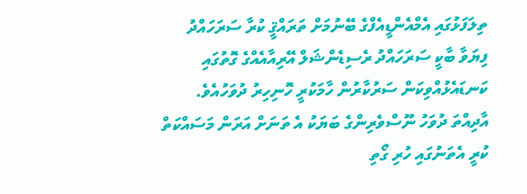ތިލަފަޅުގައި އެމްއެންޑީއެފްގެ ބޭނުމަށް ތަރައްޤީ ކުރާ ސަރަހައްދު ފިޔަވާ ބާކީ ސަރަހައްދު ރެސިޑެންޝަލް އޭރިއާއެއްގެ ގޮތުގައި ކަނޑައެޅުއްވިކަން ސަރުކާރުން ހާމަކުރީ ހޮނިހިރު ދުވަހުއެވެ. އާދިއްތަ ދުވަހު ނޫސްވެރިންގެ ބަޔަކު އެ ތަނަށް އަރަން މަސައްކަތް ކުރީ އެތަނުގައި ހުރި ގޯތި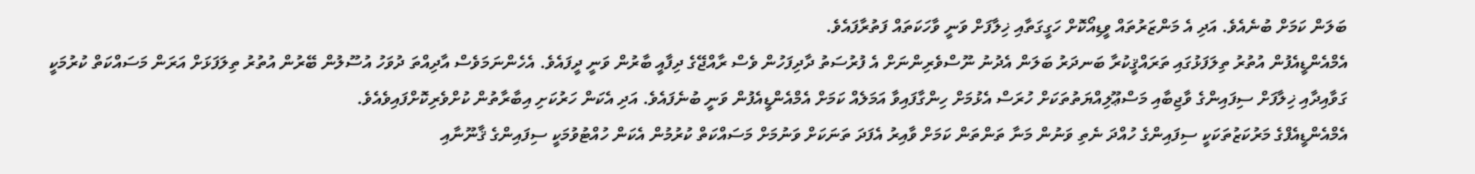ބަލަން ކަމަށް ބުނެއެވެ. އަދި އެ މަންޒަރުތައް ވީޑިއޯކޮށް ހަގީގަތާއި ޚިލާފަށް ވަނީ ވާހަކަތައް ފަތުރާފައެވެ.
އެމްއެންޑީއެފުން އުތުރު ތިލަފަޅުގައި ތަރައްޤީކުރާ ބަނދަރު ބަލަން އެދުނު ނޫސްވެރިންނަށް އެ ފުރުސަތު ދާދިފަހުން ވެސް ރާއްޖޭގެ ދިފާއީ ބާރުން ވަނީ ދީފައެވެ. އެހެންނަމަވެސް އާދިއްތަ ދުވަހު އުސޫލުން ބޭރުން އުތުރު ތިލަފަޅަށް އަރަން މަސައްކަތް ކުރުމަކީ ގަވާއިދާއި ޚިލާފަށް ސިފައިންގެ ވާޖިބާއި މަސްޢޫލިއްޔަތުތަކަށް ހުރަސް އެޅުމަށް ހިންގާފައިވާ އަމަލެއް ކަމަށް އެމްއެންޑީއެފުން ވަނީ ބުނެފައެވެ. އަދި އެކަން ހަރުކަށި އިބާރާތުން ކުށްވެރިކޮށްފައިވެއެވެ.
އެމްއެންޑީއެފްގެ މަރުކަޒުތަކަކީ ސިފައިންގެ ހުއްދަ ނެތި ވަނުން މަނާ ތަންތަން ކަމަށް ވާއިރު އެފަދަ ތަނަކަށް ވަނުމަށް މަސައްކަތް ކުރުމުން އެކަން ހުއްޓުވުމަކީ ސިފައިންގެ ޤާނޫނާއި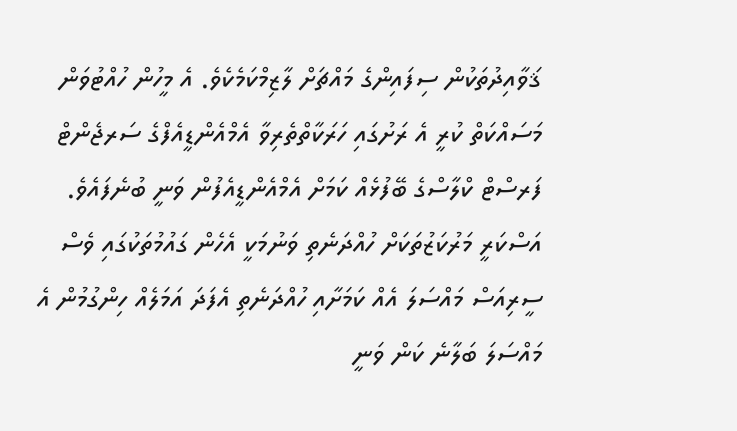ޤަވާއިދުތަކުން ސިފައިންގެ މައްޗަށް ލާޒިމްކަމެކެވެ. އެ މީހުން ހުއްޓުވަން މަސައްކަތް ކުރީ އެ ރަށުގައި ހަރަކާތްތެރިވާ އެމްއެންޑީއެފްގެ ސަރޖެންޓް ފަރސްޓް ކްލާސްގެ ބޭފުޅެއް ކަމަށް އެމްއެންޑީއެފުން ވަނީ ބުނެފައެވެ.
އަސްކަރީ މަރުކަޒުތަކަށް ހުއްދަނެތި ވަނުމަކީ އެހެން ގައުމުތަކުގައި ވެސް ސީރިއަސް މައްސަލަ އެއް ކަމަށާއި ހުއްދަނެތި އެފަދަ އަމަލެއް ހިންގުމުން އެ މައްސަލަ ބަލާނެ ކަން ވަނީ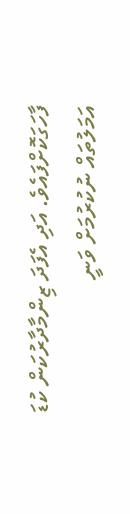ފާހަގަކޮށްފައެވެ. އަދި އެފަދަ ޒިންމާދާރުކަން ކުޑަ އަމަލުތައް ނުކުރުމަށް ވަނީ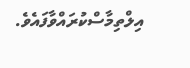އިލްތިމާސްކުރައްވާފައެވެ.